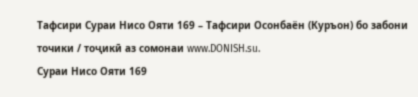Тафсири Сураи Нисо Ояти 169 – Тафсири Осонбаён (Куръон) бо забони точики / тоҷикӣ аз сомонаи www.DONISH.su.
Сураи Нисо Ояти 169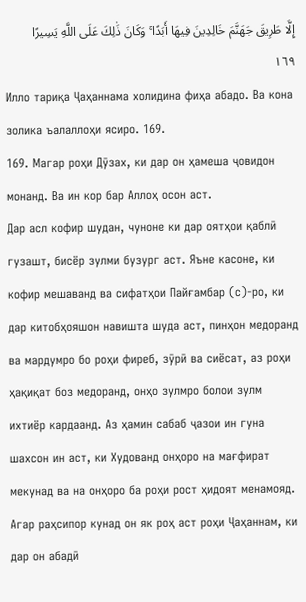إِلَّا طَرِيقَ جَهَنَّمَ خَالِدِينَ فِيهَا أَبَدًا ۚ وَكَانَ ذَٰلِكَ عَلَى اللَّهِ يَسِيرًا ١٦٩
Илло тариқа Ҷаҳаннама холидина фиҳа абадо. Ва кона золика ъалаллоҳи ясиро. 169.
169. Магар роҳи Дӯзах, ки дар он ҳамеша ҷовидон монанд. Ва ин кор бар Аллоҳ осон аст.
Дар асл кофир шудан, чуноне ки дар оятҳои қаблӣ гузашт, бисёр зулми бузург аст. Яъне касоне, ки кофир мешаванд ва сифатҳои Пайғамбар (с)-ро, ки дар китобҳояшон навишта шуда аст, пинҳон медоранд ва мардумро бо роҳи фиреб, зӯрӣ ва сиёсат, аз роҳи ҳақиқат боз медоранд, онҳо зулмро болои зулм ихтиёр кардаанд. Аз ҳамин сабаб ҷазои ин гуна шахсон ин аст, ки Худованд онҳоро на мағфират мекунад ва на онҳоро ба роҳи рост ҳидоят менамояд. Агар раҳсипор кунад он як роҳ аст роҳи Ҷаҳаннам, ки дар он абадӣ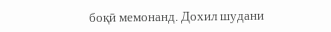боқӣ мемонанд. Дохил шудани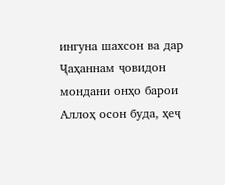ингуна шахсон ва дар Ҷаҳаннам ҷовидон мондани онҳо барои Аллоҳ осон буда, ҳеҷ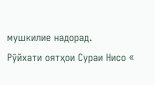мушкилие надорад.
Рӯйхати оятҳои Сураи Нисо «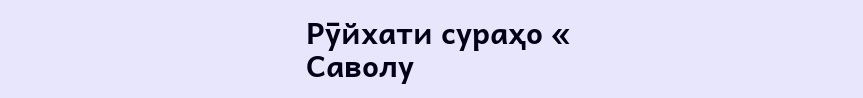Рӯйхати сураҳо «
Саволу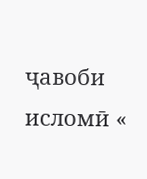ҷавоби исломӣ «